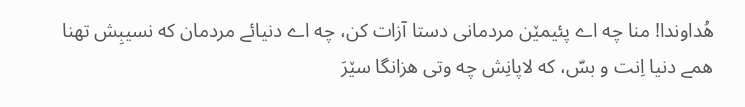هُداوندا! منا چه اے پئیمێن مردمانی دستا آزات کن، چه اے دنیائے مردمان که نسیبِش تهنا همے دنیا اِنت و بسّ، که لاپانِش چه وتی هزانگا سێرَ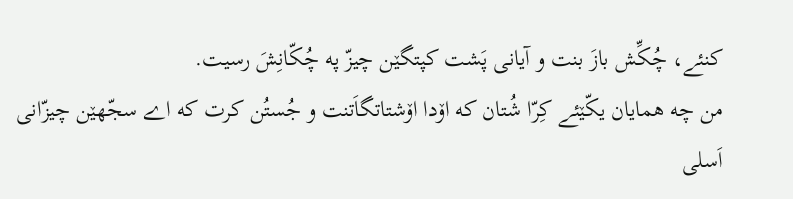کنئے، چُکِّش بازَ بنت و آیانی پَشت کپتگێن چیزّ په چُکّانِشَ رسیت.
من چه همایان یکّێئے کِرّا شُتان که اۆدا اۆشتاتگاَتنت و جُستُن کرت که اے سجّهێن چیزّانی اَسلی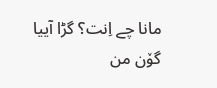مانا چے اِنت؟ گڑا آییا گۆن من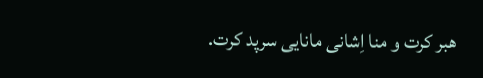هبر کرت و منا اِشانی مانایی سرپد کرت.